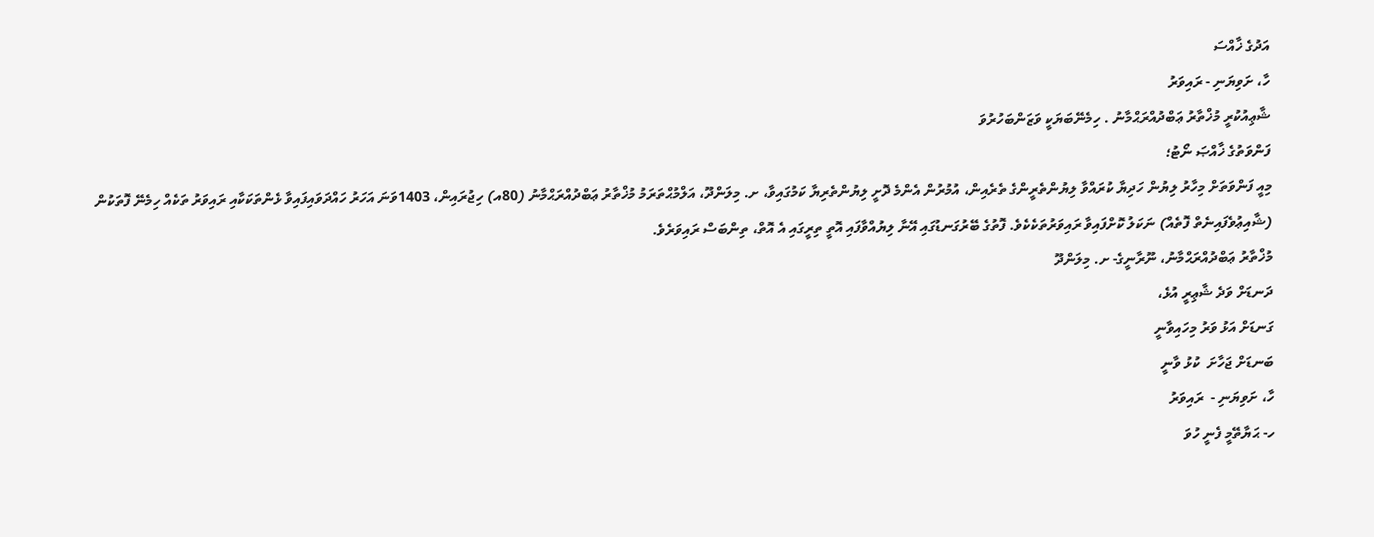އަދުގެ ޚާއްސަ
ހާ، ށަވިޔަނި - ރައިވަރު
ޝާޢިއުކުރީ މުޚްތާރު ޢަބްދުއްރަޙްމާނު . ހިމެނޭބަޔަކީ ވަޒަންބަހުރުވަ
ފަންވަތުގެ ޚާއްޞަ ނޯޓު؛
މިއީ ފަންވަތަށް މިހާރު ލިޔުން ހަދިޔާ ކުރައްވާ ލިޔުންތެރީންގެ ތެރެއިން، އުމުރުން އެންމެ ދޮށީ ލިޔުންތެރިޔާ ކަމުގައިވާ، ށ. މިލަންދޫ، އަލްމުޙްތަރަމު މުޚްތާރު ޢަބްދުއްރަޙްމާނު (80އ) ހިޖުރައިން، 1403ވަނަ އަހަރު ހައްދަވައިފައިވާ ޅެންތަކަކާއި ރައިވަރު ތަކެއް ހިމެނޭ ފޮތަކުން (ޝާއިޢުވެފައިނެތް ފޮތެއް) ނަކަލު ކޮށްފައިވާ ރައިވަރުތަކެކެވެ. ފޮތުގެ ބޭރުގަނޑުގައި އޭނާ ލިޔުއްވާފައި އޮތީ ތިރީގައި އެ އޮތް، ތިންބަސް ރައިވަރެވެ.
މުޚްތާރު ޢަބްދުއްރަޙްމާނު، ނޫރާނީގެ- ށ. މިލަންދޫ
ދަނޑަށް ވަދެ ޝާޢިރީ އުޅެ،
ގަނޑަށް އަޅު ވަރު މިހައިވާނީ
ބަނޑަށް ޖަހާށަ  ކުޅު ވާނީ
ހާ، ށަވިޔަނި -  ރައިވަރު
ހ- ޙަޔާތޭމީ ފެނީ ހުވަ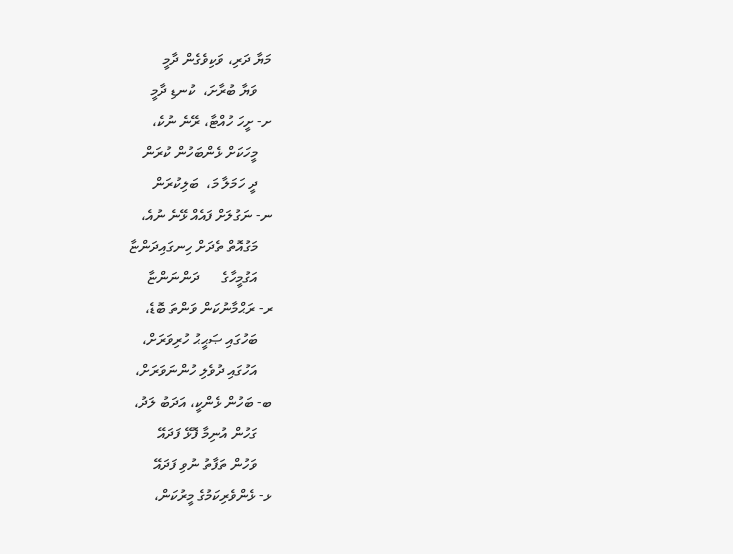މަޔާ ދަރި، ވަކިވެގެން ދާމީ
    ވަޔާ ބުރާށަ،  ކުނޑި ދާމީ
ށ- ށީހަ ހުއްޓާ، ރޭނެ ނުކެ،
    މީހަކަށް ޅެންބަހުން ކުރަން
    ދީ ހަމަލާ މަ،  ބަލިކުރަން
ނ- ނަގުލަށް ފައެއް ޅޭނެ ނުއެ،
    މަގުއޮތް ތެދަށް ހިނގައިދަންޏާ
    އަގުމީހާގެ      ދަންނަންޏާ
ރ- ރަޙްމާނުކަން ވަންތަ ބޮޑެ،
    ބަހުގައި ޞަޙީޙު ހުރިވަރަށް،
    އަހުގައި ދުވެލި ހުންނަވަރަށް،
ބ- ބަހުން ޅެންކީ، އަދަބު ލަދު،
    ގަހުން އުނިމާ ފޮޅޭ ފަދައޭ
    ވަހުން ތަފާތު ނުވި ފަދައޭ
ޅ- ޅެންވެރިކަމުގެ މީރުކަން،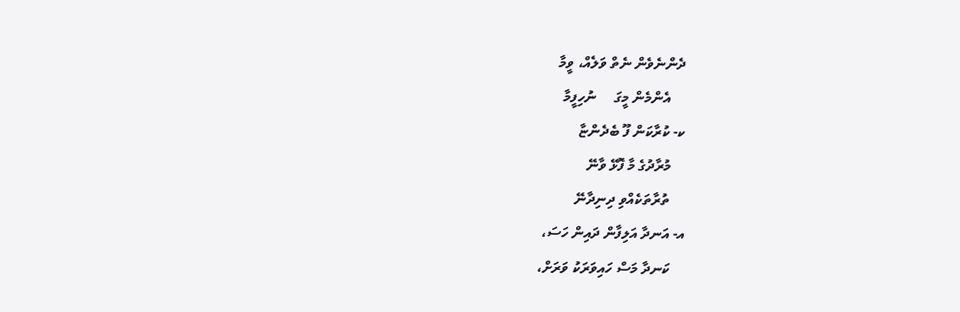ދެންނެވެން ނެތް ވަލެއް، ވީމާ
    އެންމެން މީގަ     ނުހިފީމާ
ކ- ކުރާކަން ފޫ ބެދެންޏާ
    މުރާދުގެ މާ ފޮޅޭ ވާނޭ
    ތުރާތަކެއްވި ދިނިދާނޭ
އ- އަނދާ އަލިފާން ދައިން ހަސަ،
    ކަނދާ މަސް ހައިވަރަކު ވަރަށް،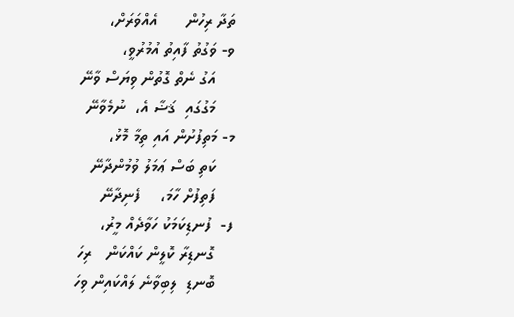ތަދާ ރިހުން      އެއްވަރަށް،
ވ- ވަގުތު ފާއިތު އުމުރުވީ،
    އަގު ނެތް ގޮތުން ވިޔަސް ވާނޭ
    މަގުގައި  ޤަޟާ އެ،  ނުމެވާނޭ
މ- މަތިފުށުން އައި ތިމާ މޮޅު،
    ކަތި ބަސް ޢަމަލު ވުމުންދާނޭ
    ފަތިފުށް ހާމަ،    ފެނިދާނޭ
ފ-  ފުނޑިކަމަކު ހަވާދެއް މީރު،
    ގޮނޑިރާ ކޮލީން ކައްކަން   ރިހަ
    ބޮނޑި  ލިބިވާނެ ލައްކައިން ވިހަ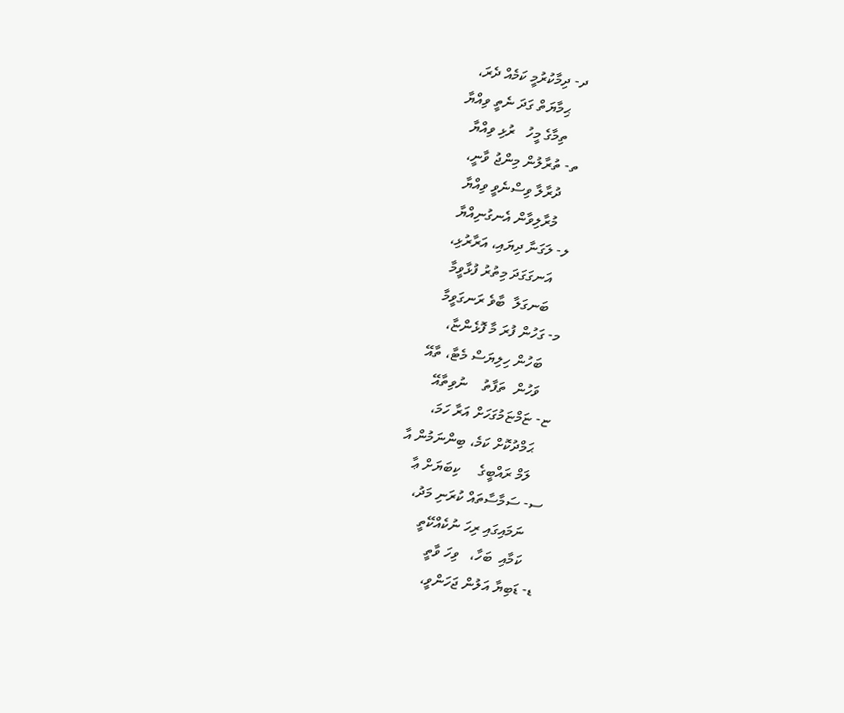ދ- ދިމާކުރުމީ ކަމެއް ދެރަ،
    ޙިމާޔަތް ގަދަ ނެތީ ވިއްޔާ
    ތިމާގެ މީހު   ރުޅި ވިއްޔާ
ތ- ތުރާލުން މިންޖު ވާނީ،
    ދުރާލާ ވިސްނެވީ ވިއްޔާ
    މުރާލިވާން އެނގުނިއްޔާ
ލ- ލަގަނާ ދިޔައި، އަރާރުޅި،
    އަނގަގަދަ މިތުރު ފުޅާވީމާ
    ބަނގަލާ  ބާވެ ރަނގަވީމާ
މ- ގަހުން ފުރަ މާ ފޮޅެންޏާ،
    ބަހުން ހިލިޔަސް މެޓާ، ތާއޭ
    ވަހުން  ތަފާތު    ނުވިތާއޭ
ޏ- ޏަމްޏަމުގަހަށް އަރާ ހަމަ،
    ޙަމްދުކޮށް ކަމެ، ބިންނަމުން އާ
    ލަމް ރައްބީގެ     ކިބަޔަށް ޢާ
ސ- ސަމާސާތައް ކުރަނި މަދު،
    ނަމައިގައި ރިހަ ނުކެއްކޭތީ
    ކަމާއި  ބަހާ،   ވިހަ ވާތީ
ޑ- ޑަބިޔާ އަލުން ޖަހަންވީ،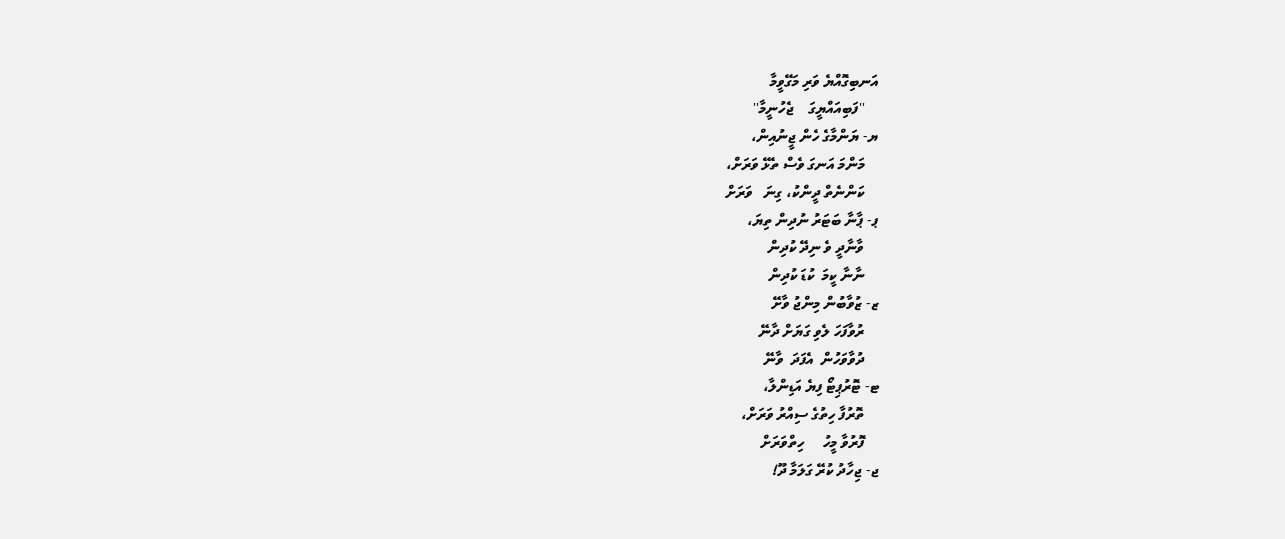އަނބިގޮއްޔެ ވަރި މަގޭވީމާ
    ''ފަބިއައްޔީގަ    ޖެހުނީމާ''
ޔ- ޔަންމާގެ ހެން ޖީނުއިން،
    މަންމަ އަނގަ ވެސް ތެޅޭ ވަރަށް،
    ކަންނެތް ދީންކު، ގިނަ   ވަރަށް
ޕ- ޕާނާ ބަޓަރު ނުދިން ތިޔަ،
    ވާނާދީ ވެ ނިދޭ ކުދިން
    ނާނާ ކީމަ  ކުޑަ ކުދިން
ޒ- ޒުވާބުން މިންޖު ވާށޭ
    ރުވާފަހަ ލެވި ގަޔަށް ދާނޭ
    ދުވާވަހުން  އެފަދަ  ވާނޭ
ޓ- ޓޮރުޕިޓޯ ފިޔެ އަޑިންލާ،
    ތޮރުފާ ހިތުގެ ސިއްރު ވަރަށް،
    ފޮރުވާ މީހު     ހިތްވަރަށް
ޖ- ޖިހާދު ކުރޭ ގަލަމާ ދޫ!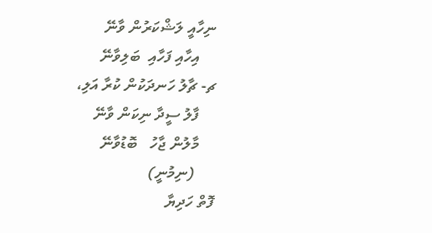ނިހާއީ ލަޝްކަރުން ވާނޭ
    އިހާއި ފަހާއި  ބަލިވާނޭ
ޗ- ޗާލު ހަނދަކުން ކުރާ އަލި،
    ފާލު ސީދާ ނިކަން ވާނޭ
    މާލުން ޖާހު   ބޮޑުވާނޭ
     (ނިމުނީ)
ފޮތް ހަދިޔާ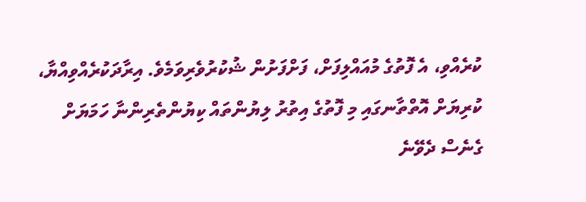ކުރެއްވި، އެ ފޮތުގެ މުއައްލިފަށް، ފަށްފަށުން ޝުކުރުވެރިވަމެވެ. އިރާދަކުރެއްވިއްޔާ، ކުރިޔަށް އޮތްތާނގައި މި ފޮތުގެ އިތުރު ލިޔުންތައް ކިޔުންތެރިންނާ ހަމަޔަށް ގެނެސް ދެވޭނެ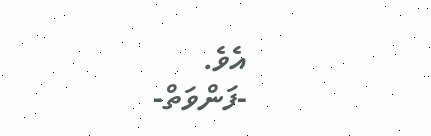އެވެ.
-ފަންވަތް-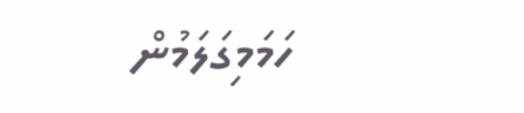ހަމަމިގަލަމުން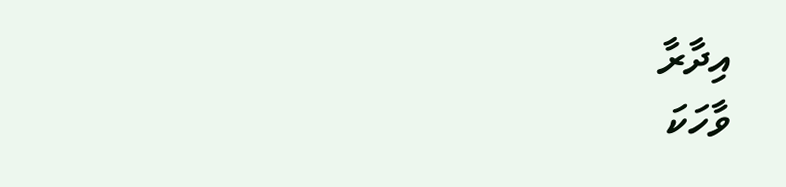އިދާރާ
ވާހަކަ